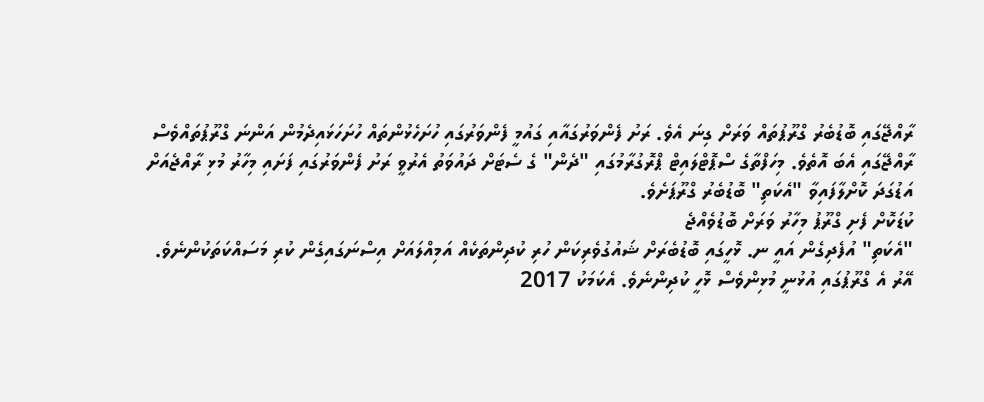ރާއްޖޭގައި ބޮޑުބެރު ގްރޫޕުތައް ވަރަށް ގިނަ އެވެ. ރަށު ފެންވަރުގައާއި ގައުމީ ފެންވަރުގައި ހުށަހެޅުންތައް ހުށަހަޅައިދެމުން އަންނަ ގްރޫޕުތައްވެސް ރާއްޖޭގައި އެބަ އޮތެވެ. މިހަފްތާގެ ސްޕޮޓްލައިޓް ޕްރޮގުރާމުގައި "ދެން" ގެ ސެޓަށް ދައުވަތު އެރުވީ ރަށު ފެންވަރުގައި ފަށައި މިހާރު މުޅި ރާއްޖެއަށް އަޑުގަދަ ކޮށްލާފައިވާ "އެކަތި" ބޮޑުބެރު ގްރޫޕަށެވެ.
ކުޑަކޮށް ފެށި ގްރޫޕު މިހާރު ވަރަށް ބޮޑުވެއްޖެ
"އެކަތި" އުފެދިގެން އައީ ނ. ޅޮހީގައި ބޮޑުބެރަށް ޝައުގުވެރިކަން ހުރި ކުދިންތަކެއް އަމިއްލައަށް އިސްނަގައިގެން ކުރި މަސައްކަތަކުންނެވެ. އޭރު އެ ގްރޫޕުގައި އުޅުނީ މުޅިންވެސް ޅޮހީ ކުދިންނެވެ. އެކަމަކު 2017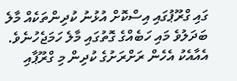ގައި ގްރޫޕުގައި އިސްކޮށް އުޅުނު ކުދިންތަކެއް މާލެ ބަދަލުވެ މައި ހަބެއްގެ ގޮތުގައި މާލެ ހަމަޖެހުނެވެ. އެއާއެކު އެހެން ރަށްރަށުގެ ކުދިން މި ގްރޫޕާއި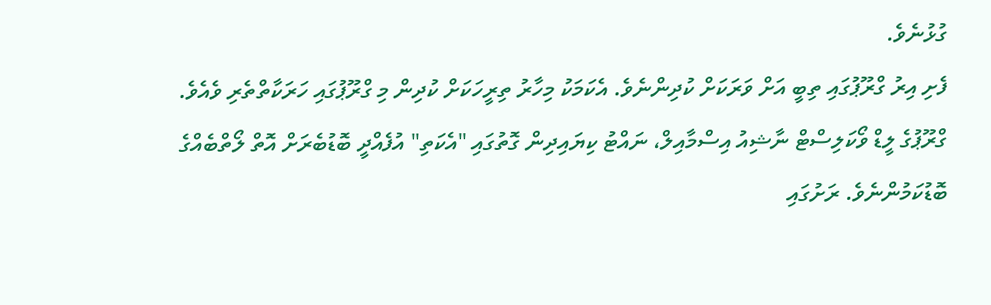ގުޅުނެވެ.
ފެށި އިރު ގްރޫޕުގައި ތިބީ އަށް ވަރަކަށް ކުދިންނެވެ. އެކަމަކު މިހާރު ތިރީހަކަށް ކުދިން މި ގްރޫޕުގައި ހަރަކާތްތެރި ވެއެވެ.
ގްރޫޕުގެ ލީޑް ވޯކަލިސްޓް ނާޝިއު އިސްމާއިލް، ނައްޓު ކިޔައިދިން ގޮތުގައި "އެކަތި" އުފެއްދީ ބޮޑުބެރަށް އޮތް ލޯތްބެއްގެ ބޮޑުކަމުންނެވެ. ރަށުގައި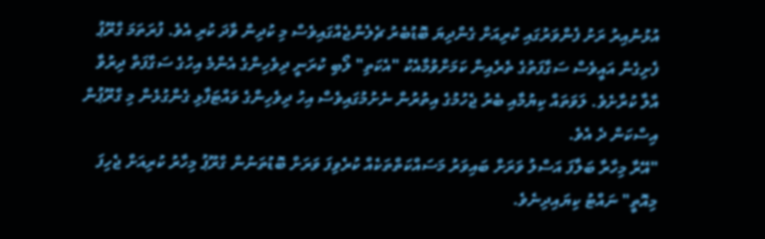އުޅުނުއިރު ރަށު ފެންވަރުގައި ކުރިއަށް ގެންދިޔަ ބޮޑުބެރު ޗެލެންޖެއްގައިވެސް މި ކުދިން ވާދަ ކުރި އެވެ. ފުރަތަމަ ގްރޫޕު ފެށިގެން އައީވެސް ސަގާފަތުގެ ތެރެއިން ކަމަށްވުމާއެކު "އެކަތި" ލޯބި ކުރަނީ ދިވެހިންގެ އެންމެ އިހުގެ ސަގާފަތް ދިރުވާ އާލާ ކުރާށެވެ. ލަވަތައް ކިޔުމާއި ބެރު ޖެހުމުގެ އިތުރުން ނެށުމުގައިވެސް އިހު ދިވެހިންގެ ވައްޓަފާޅި ގެންގުޅެން މި ގްރޫޕުން އިސްކަން ދެ އެވެ.
"އޭރާ މިހާރާ ބަލާފަ އަސްލު ވަރަށް ބައިވަރު މަސައްކަތްތަކެއް ކުރެވިފަ ވަރަށް ބޮޑުތަނުން ގްރޫޕު މިހާރު ކުރިއަށް ޖެހިފަ މިއޮތީ" ނައްޓު ކިޔައިދިނެވެ.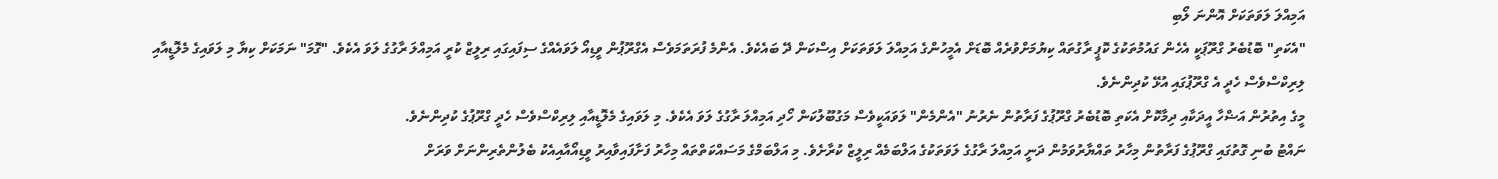އަމިއްލަ ލަވަތަކަށް އޮންނަ ލޯބި
"އެކަތި" ބޮޑުބެރު ގްރޫޕަކީ އެހެން ގައުމުތަކުގެ ކޮޕީ ރާގުތައް ކިޔުމަށްވުރެއް ބޮޑަށް އެމީހުންގެ އަމިއްލަ ލަވަތަކަށް އިސްކަން ދޭ ބައެކެވެ. އެންމެ ފުރަތަމަވެސް އެގްރޫޕުން ވީޑިއޯ ލަވައެއްގެ ސިފައިގައި ރިލީޒް ކުރީ އަމިއްލަ ރާގުގެ ލަވަ އެކެވެ. "ގޮމަ" ނަމަކަށް ކިޔާ މި ލަވައިގެ މެލޮޑީއާއި ލިރިކްސްވެސް ހެދީ އެ ގްރޫޕުގައި އުޅޭ ކުދިންނެވެ.
މީގެ އިތުރުން އަޟްހާ އީދަކާއި ދިމާކޮށް އެކަތި ބޮޑުބެރު ގްރޫޕުގެ ފަރާތުން ނެރުނު "އެންމެން" ލަވައަކީވެސް މަގުބޫލުކަން ހޯދި އަމިއްލަ ރާގުގެ ލަވަ އެކެވެ. މި ލަވައިގެ މެލޮޑީއާއި ލިރިކްސްވެސް ހެދީ ގްރޫޕުގެ ކުދިންނެވެ.
ނައްޓު ބުނި ގޮތުގައި ގްރޫޕުގެ ފަރާތުން މިހާރު ތައްޔާރުވަމުން ދަނީ އަމިއްލަ ރާގުގެ ލަވަތަކުގެ އަލްބަމެއް ރިލީޒް ކުރާށެވެ. މި އަލްބަމްގެ މަސައްކަތްތައް މިހާރު ފަށާފައިވާއިރު ވީޑިއޯއާއިއެކު ބެލުންތެރިންނަށް ވަރަށް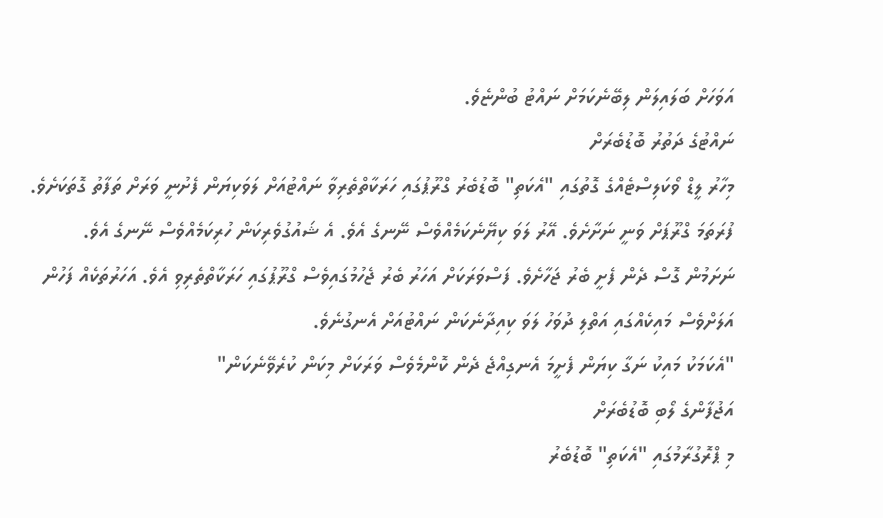އަވަހަށް ބަލައިލަން ލިބޭނެކަމަށް ނައްޓު ބުންޏެވެ.
ނައްޓުގެ ދަތުރު ބޮޑުބެރަށް
މިހާރު ލީޑް ވޯކަލިސްޓެއްގެ ގޮތުގައި "އެކަތި" ބޮޑުބެރު ގްރޫޕުގައި ހަރަކާތްތެރިވާ ނައްޓުއަށް ލަވަކިޔަން ފެށުނީ ވަރަށް ތަފާތު ގޮތަކަށެވެ. ފުރަތަމަ ގްރޫޕަށް ވަނީ ނަށާށެވެ. އޭރު ލަވަ ކިޔޭނެކަމެއްވެސް ނޭނގެ އެވެ. އެ ޝައުގުވެރިކަން ހުރިކަމެއްވެސް ނޭނގެ އެވެ.
ނަށަމުން ގޮސް ދެން ފެށީ ބެރު ޖަހާށެވެ. ފަސްވަރަކަށް އަހަރު ބެރު ޖެހުމުގައިވެސް ގްރޫޕުގައި ހަރަކާތްތެރިވި އެވެ. އަހަރުތަކެއް ފަހުން އަލަށްވެސް މައިކެއްގައި އަތްލި ދުވަހު ލަވަ ކިއިދާނެކަން ނައްޓުއަށް އެނގުނެވެ.
"އެކަމަކު މައިކު ނަގާ ކިޔަން ފެށީމަ އެނގިއްޖެ ދެން ކޮންމެވެސް ވަރަކަށް މިކަން ކުރެވޭނެކަން"
އަޖުފާންގެ ލޯބި ބޮޑުބެރަށް
މި ޕްރޮގުރާމުގައި "އެކަތި" ބޮޑުބެރު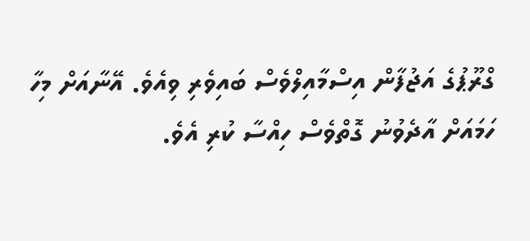ގްރޫޕުގެ އަޖުފާން އިސްމާއިލްވެސް ބައިވެރި ވިއެވެ. އޭނާއަށް މިހާ ހަމައަށް އާދެވުނު ގޮތްވެސް ހިއްސާ ކުރި އެވެ.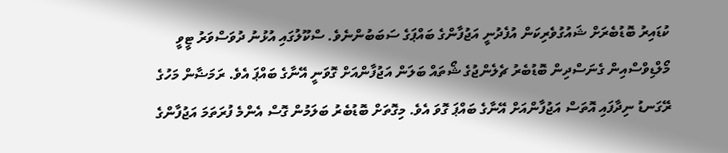ކުޑައިރު ބޮޑުބެރަށް ޝައުގުވެރިކަން އުފެދުނީ އަޖުފާންގެ ބައްޕަގެ ސަބަބުންނެވެ. ސްކޫލުގައި އުޅުނު ދުވަސްވަރު ޓީވީ މޯލްޑިވްސްއިން ގެނަސްދިން ބޮޑުބެރު ޗެލެންޖުގެ ޝޯތައް ބަލަން އަޖުފާންއަށް ގޮވަނީ އޭނާގެ ބައްޕަ އެވެ. ރަމަޟާން މަހުގެ ރޭގަނޑު ނިދާފައި އޮތަސް އަޖުފާންއަށް އޭނާގެ ބައްޕަ ގޮވަ އެވެ. މިގޮތަށް ބޮޑުބެރު ބަލަމުން ގޮސް އެންމެ ފުރަތަމަ އަޖުފާންގެ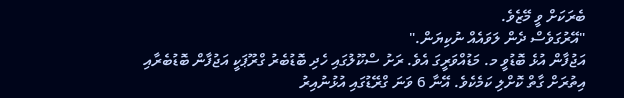ބެރަކަށް ވީ މޭޒެވެ.
"އޭރުގަވެސް ދެން ލަވައެއް ނުކިޔަން."
އަޖުފާން އުޅެ ބޮޑުވީ މ. މަޑުއްވަރީގަ އެވެ. ރަށު ސްކޫލުގައި ހެދި ބޮޑުބެރު ގްރޫޕަކީ އަޖުފާން ބޮޑުބެރާއި އިތުރަށް ގާތް ކޮށްލި ކަމެކެވެ. އޭނާ 6 ވަނަ ގްރޭޑުގައި އުޅުނުއިރު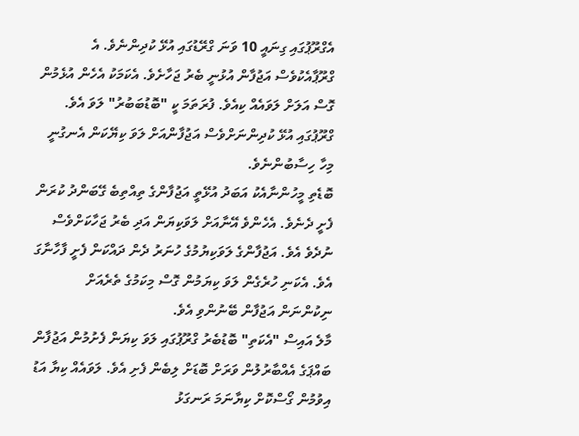އެގްރޫޕުގައި ގިނައީ 10 ވަނަ ގްރޭޑުގައި އުޅޭ ކުދިންނެވެ. އެ ގްރޫޕާއެކުވެސް އަޖުފާން އުޅުނީ ބެރު ޖަހާށެވެ. އެކަމަކު އެހެން އުޅެމުން ގޮސް އަލަށް ލަވައެއް ކިއެވެ. ފުރަތަމަ ކީ "ބޮޑުބަބުރު" ލަވަ އެވެ. ގްރޫޕުގައި އުޅޭ ކުދިންނަށްވެސް އަޖުފާންއަށް ލަވަ ކިޔޭކަން އެނގުނީ މިހާ ހިސާބުންނެވެ.
ބޮޑެތި މީހުންނާއެކު އަބަދު އުޅޭތީ އަޖުފާންގެ ތިއްތިބެ ގޭބަންދު ކުރަން ފެށީ ދެނެވެ. އެހެންވެ އޭނާއަށް ލަވަކިޔަން އަދި ބެރު ޖަހާކަށްވެސް ނުދެވެ އެވެ. އަޖުފާންގެ ލަވަކިޔުމުގެ ހުނަރު ދެން ދައްކަން ފެށީ ފާހާނާގަ އެވެ. އެކަނި ހުރެގެން ލަވަ ކިޔަމުން ގޮސް މިކަމުގެ ތެރެއަށް ނިކުންނަން އަޖުފާން ބޭނުންވި އެވެ.
މާލެ އައިސް "އެކަތި" ބޮޑުބެރު ގްރޫޕުގައި ލަވަ ކިޔަން ފެށުމުން އަޖުފާން ބައްޕަގެ އެއްބާރުލުން ވަރަށް ބޮޑަށް ލިބެން ފެށި އެވެ. ލަވައެއް ކިޔާ އަޑު އިވުމުން ގޯސްކޮށް ކިޔާނަމަ ރަނގަޅު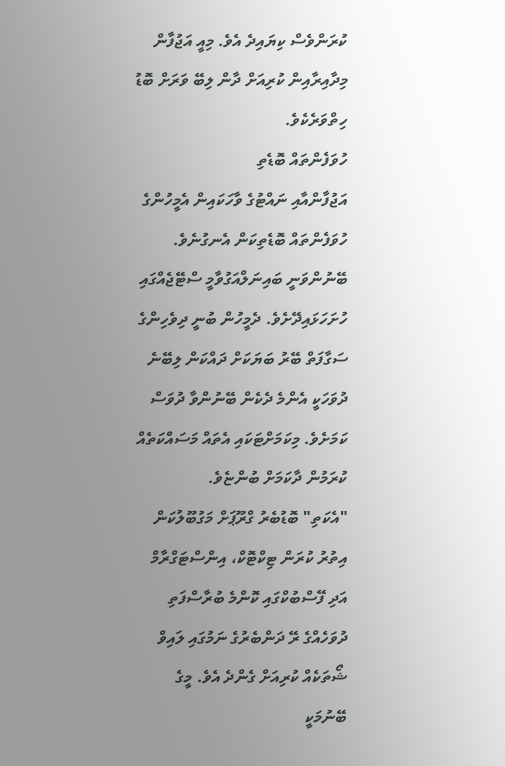ކުރަންވެސް ކިޔައިދެ އެވެ. މިއީ އަޖުފާން މިދާއިރާއިން ކުރިއަށް ދާން ލިބޭ ވަރަށް ބޮޑު ހިތްވަރެކެވެ.
ހުވަފެންތައް ބޮޑެތި
އަޖުފާންއާއި ނައްޓުގެ ވާހަކައިން އެމީހުންގެ ހުވަފެންތައް ބޮޑެތިކަން އެނގުނެވެ. ބޭނުންވަނީ ބައިނަލްއަގުވާމީ ސްޓޭޖެއްގައި ހުށަހަޅައިދޭށެވެ. ދެމީހުން ބުނީ ދިވެހިންގެ ސަގާފަތް ބޭރު ބަޔަކަށް ދައްކަން ލިބޭނެ ދުވަހަކީ އެންމެ ދެކެން ބޭނުންވާ ދުވަސް ކަމަށެވެ. މިކަމަށްޓަކައި އެތައް މަސައްކަތެއް ކުރަމުން ދާކަމަށް ބުންޏެވެ.
"އެކަތި" ބޮޑުބެރު ގްރޫޕަށް މަގުބޫލުކަން އިތުރު ކުރަން ޓިކްޓޮކް، އިންސްޓަގްރާމް އަދި ފޭސްބުކްގައި ކޮންމެ ބުރާސްފަތި ދުވަހެއްގެ ރޭ ދަންބެރުގެ ނަމުގައި ލައިވް ޝޯތަކެއް ކުރިއަށް ގެންދެ އެވެ. މީގެ ބޭނުމަކީ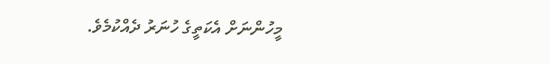މީހުންނަށް އެކަތީގެ ހުނަރު ދެއްކުމެވެ.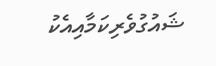ޝައުގުވެރިކަމާއިއެކު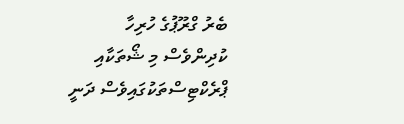ބެރު ގްރޫޕުގެ ހުރިހާ ކުދިންވެސް މި ޝޯތަކާއި ޕްރެކްޓިސްތަކުގައިވެސް ދަނީ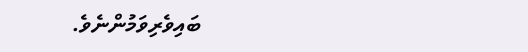ބައިވެރިވަމުންނެވެ.